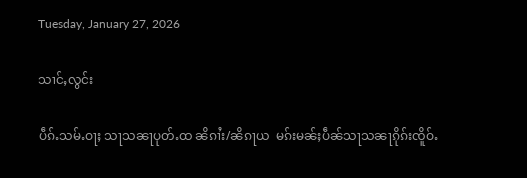Tuesday, January 27, 2026

သၢင်ႇလွင်း

ပဵၵ်ႉသမ်ႉဝႃႈ သႃသၼႃပုတ်ႉထ ၼိၵၢႆး/ၼိၵႃယ  မၵ်းမၼ်ႈပဵၼ်သႃသၼႃၵိုၵ်းၸိူဝ်ႉ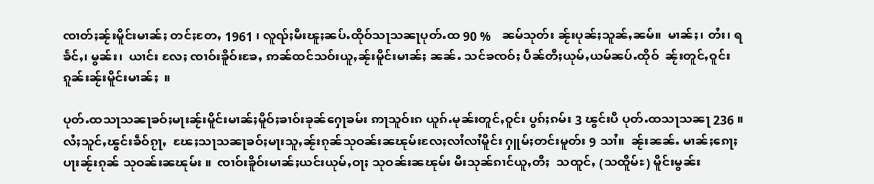ၸၢတ်ႈၼႂ်းမိူင်းမၢၼ်ႈ တင်ႈတႄႇ 1961 ၊ လူၺ်ႈမီးၽူႈၼပ်ႉထိုဝ်သႃသၼႃပုတ်ႉထ 90 %   ၼမ်သုတ်း ၼႂ်းပုၼ်ႈသူၼ်ႇၼမ်။  မၢၼ်ႈ၊ တႆး၊ ရၶႅင်ႇ၊ မွၼ်း၊  ယၢင်း လႄႈ ၸၢဝ်းၶိူဝ်းၶႄႇ ဢၼ်ထင်သဝ်းယူႇၼႂ်းမိူင်းမၢၼ်ႈ ၼၼ်ႉ သင်ၶၸဝ်ႈ ပဵၼ်တီႈယုမ်ႇယမ်ၼပ်ႉထိုဝ်  ၼႂ်းတူင်ႇဝူင်းၵူၼ်းၼႂ်းမိူင်းမၢၼ်ႈ  ။

ပုတ်ႉထသႃသၼႃၶဝ်ႈမႃးၼႂ်းမိူင်းမၢၼ်ႈမိူဝ်ႈၶၢဝ်းၶုၼ်ႁေႃၶမ်း ဢႃသူဝ်းၵ ယူၵ်ႉမုၼ်းတူင်ႇဝူင်း ပွၵ်ႈၵမ်း 3 ၽွင်းပီ ပုတ်ႉထသႃသၼႃ 236 ။ လႆႈသူင်ႇၽွင်းၶဵဝ်ၵႂႃႇ  ၽႄႈသႃသၼႃၶဝ်ႈမႃးသူႇၼႂ်းၵုၼ်သုဝၼ်းၼၽုမ်းလႄႈလၢႆလၢႆမိူင်း ႁူမ်ႈတင်းမူတ်း 9 သၢႆ။  ၼႂ်းၼၼ်ႉ မၢၼ်ႈၵေႃႈပႃးၼႂ်းၵုၼ် သုဝၼ်းၼၽုမ်း ။  ၸၢဝ်းၶိူဝ်းမၢၼ်ႈယင်းယုမ်ႇဝႃႈ သုဝၼ်းၼၽုမ်း မီးသုၼ်ၵၢင်ယူႇတီႈ  သထူင်ႇ (သထိူမ်ႊ) မိူင်းမွၼ်း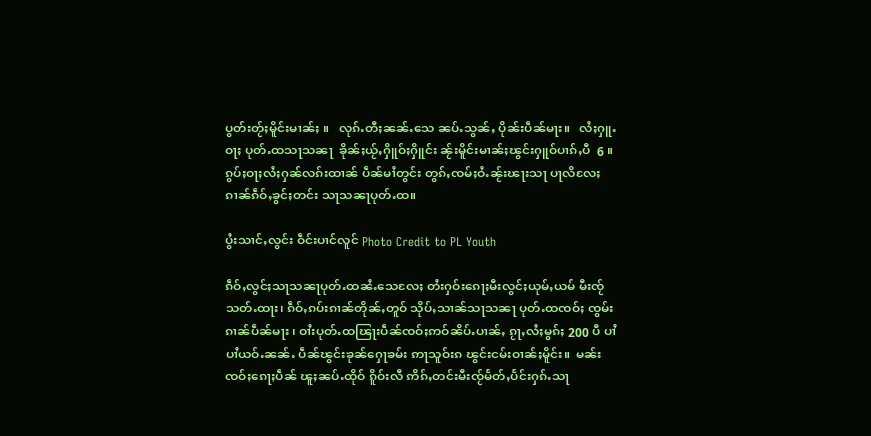ပွတ်းတႂ်ႈမိူင်းမၢၼ်ႈ ။   လုၵ်ႉတီႈၼၼ်ႉသေ ၼပ်ႉသွၼ်ႇ ပိုၼ်းပဵၼ်မႃး။   လႆႈႁူႉဝႃႈ ပုတ်ႉထသႃသၼႃ  ၶိုၼ်ႈယႂ်ႇႁိူဝ်ႈႁိူင်း ၼႂ်းမိူင်းမၢၼ်ႈၽွင်းႁူဝ်ပၢၵ်ႇပီ  6 ။ ၵွပ်ႈဝႃႈလႆႈႁၼ်လၵ်းထၢၼ် ပဵၼ်မၢႆတွင်း တွၵ်ႇၸမ်ႈဝႆႉၼႂ်းၽႃးသႃ ပႃလိလႄႈ ၵၢၼ်ၵဵဝ်ႇၶွင်ႈတင်း သႃသၼႃပုတ်ႉထ။

ပွႆးသၢင်ႇလွင်း ဝဵင်းပၢင်လူင် Photo Credit to PL Youth

ၵဵဝ်ႇလွင်ႈသႃသၼႃပုတ်ႉထၼႆႉသေလႄႈ တႆးႁဝ်းၵေႃႈမီးလွင်ႈယုမ်ႇယမ် မီးၸႂ်သတ်ႉထႃး၊ ၵဵဝ်ႇၵပ်းၵၢၼ်တိုၼ်ႇတူဝ် သိုပ်ႇသၢၼ်သႃသၼႃ ပုတ်ႉထၸဝ်ႈ ၸွမ်းၵၢၼ်ပဵၼ်မႃး ၊ ဝၢႆးပုတ်ႉထၽြႃးပဵၼ်ၸဝ်ႈဢဝ်ၼိပ်ႉပၢၼ်ႇ ၵႂႃႇလႆႈမွၵ်ႈ 200 ပီ ပၢႆပၢႆယဝ်ႉၼၼ်ႉ ပဵၼ်ၽွင်းၶုၼ်ႁေႃၶမ်း ဢႃသူဝ်းၵ ၽွင်းငမ်းဝၢၼ်ႈမိူင်း။  မၼ်းၸဝ်ႈၵေႃႈပဵၼ် ၽူႈၼပ်ႉထိုဝ် ၵိူဝ်းလီ ဢိၵ်ႇတင်းမီးၸႂ်မႅတ်ႇပႅင်းႁၵ်ႉသႃ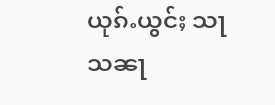ယုၵ်ႉယွင်ႈ သႃသၼႃ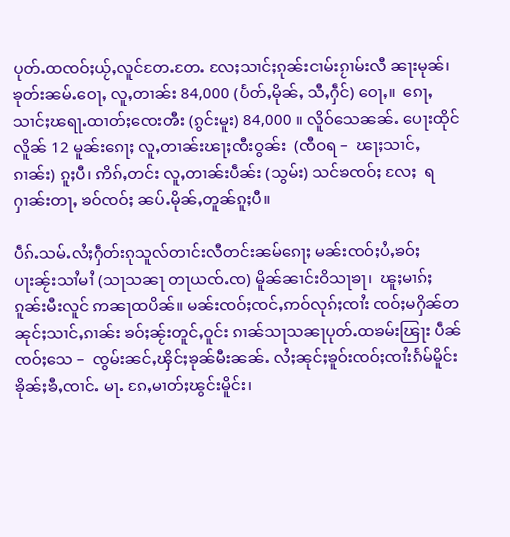ပုတ်ႉထၸဝ်ႈယႂ်ႇလူင်တႄႉတႄႉ လႄႈသၢင်ႈၵုၼ်းငၢမ်းၵႂၢမ်းလီ ၼႃးမုၼ်၊  ၶုတ်းၼမ်ႉဝေႃႇ လူႇတၢၼ်း 84,000 (ပႅတ်ႇမိုၼ်ႇ သီႇႁဵင်) ဝေႃႇ။  ၵေႃႇသၢင်ႈၽရႃႉထၢတ်ႈၸေးၻီး (ၵွင်းမူး) 84,000 ။ လိူဝ်သေၼၼ်ႉ ပေႃးထိုင်လိူၼ် 12 မူၼ်းၵေႃႈ လူႇတၢၼ်းၽႃႈၸီးဝွၼ်း  (ၸီဝရ –  ၽႃႈသၢင်ႇၵၢၼ်း) ၵူႈပီ၊ ဢိၵ်ႇတင်း လူႇတၢၼ်းပဵၼ်း (သွမ်း) သင်ၶၸဝ်ႈ လႄႈ  ရႁၢၼ်းတႃႇ ၶဝ်ၸဝ်ႈ ၼပ်ႉမိုၼ်ႇတူၼ်ၵူႈပီ။

ပဵၵ်ႉသမ်ႉလႆႈႁဵတ်းၵုသူလ်တၢင်းလီတင်းၼမ်ၵေႃႈ မၼ်းၸဝ်ႈပႆႇၶဝ်ႈပႃးၼႂ်းသၢႆမၢႆ (သႃသၼႃ တႃယၸ်ႉၸ) မိူၼ်ၼၢင်းဝိသႃၶႃ၊  ၽူႈမၢၵ်ႈၵူၼ်းမီးလူင် ဢၼႃထပိၼ်။ မၼ်းၸဝ်ႈၸင်ႇဢဝ်လုၵ်ႈၸၢႆး ၸဝ်ႈမႁိၼ်တ   ၼုင်ႈသၢင်ႇၵၢၼ်း ၶဝ်ႈၼႂ်းတူင်ႇဝူင်း ၵၢၼ်သႃသၼႃပုတ်ႉထၶမ်းၽြႃး ပဵၼ်ၸဝ်ႈသေ –  ၸွမ်းၼင်ႇၾိင်ႈၶုၼ်မီးၼၼ်ႉ လႆႈၼုင်ႈၶူဝ်းၸဝ်ႈၸၢႆးၵႅမ်မိူင်း  ၶိုၼ်ႈၶီႇၸၢင်ႉ မႃႉ ၵႄႇမၢတ်ႈၽွင်းမိူင်း၊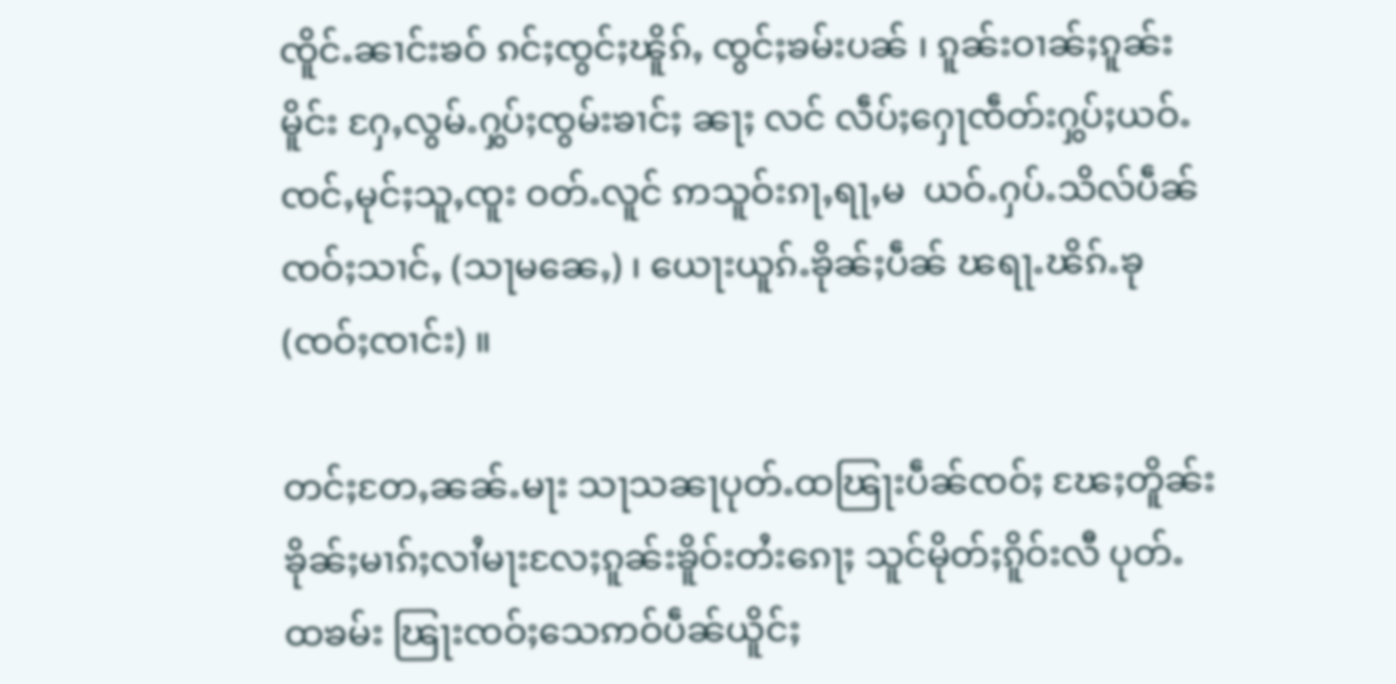ၸိူင်ႉၼၢင်းၶဝ် ၵင်ႈၸွင်ႈၽိူၵ်ႇ ၸွင်ႈၶမ်းပၼ် ၊ ၵူၼ်းဝၢၼ်ႈၵူၼ်းမိူင်း ႁႄႇလွမ်ႉႁွပ်ႈၸွမ်းၶၢင်ႈ ၼႃႈ လင် လဵပ်ႈႁေႃၸဵတ်းႁွပ်ႈယဝ်ႉ ၸင်ႇမုင်ႈသူႇၸူး ဝတ်ႉလူင် ဢသူဝ်းၵႃႇရႃႇမ  ယဝ်ႉႁပ်ႉသိလ်ပဵၼ်ၸဝ်ႈသၢင်ႇ (သႃမၼေႇ) ၊ ယေႃးယူၵ်ႉၶိုၼ်ႈပဵၼ် ၽရႃႉၽိၵ်ႉၶု (ၸဝ်ႈၸၢင်း) ။

တင်ႈတႄႇၼၼ်ႉမႃး သႃသၼႃပုတ်ႉထၽြႃးပဵၼ်ၸဝ်ႈ ၽႄႈတိူၼ်းၶိုၼ်ႈမၢၵ်ႈလၢႆမႃးလႄႈၵူၼ်းၶိူဝ်းတႆးၵေႃႈ သူင်မိုတ်ႈၵိူဝ်းလီ ပုတ်ႉထၶမ်း ၽြႃးၸဝ်ႈသေဢဝ်ပဵၼ်ယိူင်ႈ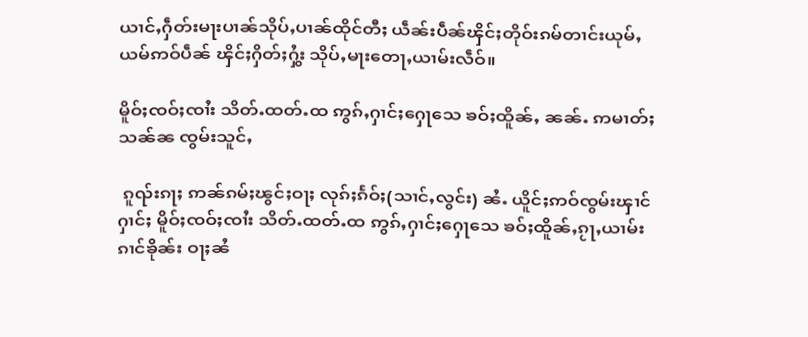ယၢင်ႇႁဵတ်းမႃးပၢၼ်သိုပ်ႇပၢၼ်ထိုင်တီႈ ယဵၼ်းပဵၼ်ၾိင်ႈတိုဝ်းၵမ်တၢင်းယုမ်ႇယမ်ဢဝ်ပဵၼ် ၾိင်ႈႁိတ်ႈႁွႆး သိုပ်ႇမႃးတေႃႇယၢမ်းလဵဝ်။

မိူဝ်ႈၸဝ်ႈၸၢႆး သိတ်ႉထတ်ႉထ ဢွၵ်ႇႁၢင်ႈႁေႃသေ ၶဝ်ႈထိူၼ်ႇ ၼၼ်ႉ ဢမၢတ်ႈ သၼ်ၼ ၸွမ်းသူင်ႇ

 ၵူၺ်းၵႃႈ ဢၼ်ၵမ်ႈၽွင်ႈဝႃႈ လုၵ်ႈၵႅဝ်ႈ(သၢင်ႇလွင်း) ၼႆႉ ယိူင်ႈဢဝ်ၸွမ်းၾၢင်ႁၢင်ႈ မိူဝ်ႈၸဝ်ႈၸၢႆး သိတ်ႉထတ်ႉထ ဢွၵ်ႇႁၢင်ႈႁေႃသေ ၶဝ်ႈထိူၼ်ႇၵႂႃႇယၢမ်းၵၢင်ၶိုၼ်း ဝႃႈၼႆ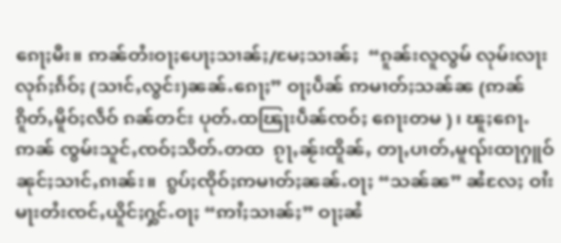ၵေႃႈမီး။ ဢၼ်တႆးဝႃႈပေႃႈသၢၼ်ႈ/မႄႈသၢၼ်ႈ  “ၵူၼ်းလူလွမ် လုမ်းလႃးလုၵ်ႈၵႅဝ်ႈ (သၢင်ႇလွင်း)ၼၼ်ႉၵေႃႈ” ဝႃႈပဵၼ် ဢမၢတ်ႈသၼ်ၼ (ဢၼ်ၵိူတ်ႇမိူဝ်ႈလဵဝ် ၵၼ်တင်း ပုတ်ႉထၽြႃးပဵၼ်ၸဝ်ႈ ၵေႃးတမ ) ၊ ၽူႈၵေႃႉဢၼ် ၸွမ်းသူင်ႇၸဝ်ႈသိတ်ႉတထ  ၵႂႃႇၼႂ်းထိူၼ်ႇ တႃႇပၢတ်ႇမူၺ်းထႃႁူဝ်ၼုင်ႈသၢင်ႇၵၢၼ်း။  ၵွပ်ႈၸိုဝ်ႈဢမၢတ်ႈၼၼ်ႉဝႃႈ “သၼ်ၼ” ၼႆလႄႈ ဝၢႆးမႃးတႆးၸင်ႇယိူင်ႈႁွင်ႉဝႃႈ “ဢၢႆႈသၢၼ်ႈ” ဝႃႈၼႆ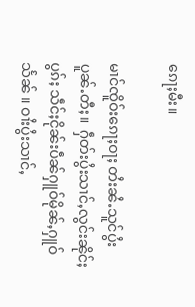ၵေႃႈမီး။

မၢင်ၸိူဝ်းၵေႃႈဝႃႈ တႆးၼႆႉသူင်ပွႆး ပူၼ်ႉတီႈ။  ႁဵတ်းပွႆးသၢင်ႇလွင်းၼိုင်ႈပွၵ်ႈ သဵင်ႈငိုၼ်းပဵၼ်ႁူဝ်မိုၼ်ႇႁူဝ်သႅၼ် ။ ဝၢႆးပွႆးသၢင်ႇ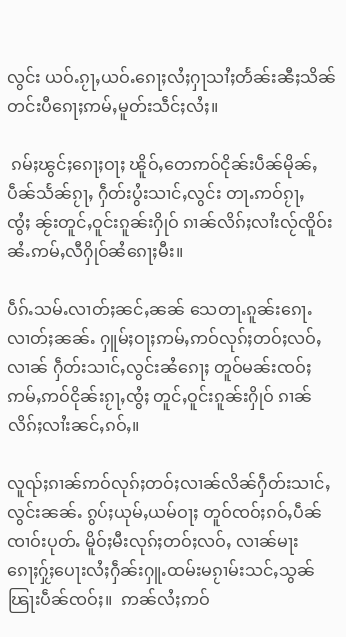လွင်း ယဝ်ႉၵႂႃႇယဝ်ႉၵေႃႈလႆႈႁႃသၢႆႈတႅၼ်းၼီႈသိၼ် တင်းပီၵေႃႈဢမ်ႇမူတ်းသဵင်ႈလႆႈ။

 ၵမ်ႈၽွင်ႈၵေႃႈဝႃႈ ၽိူဝ်ႇတေဢဝ်ငိုၼ်းပဵၼ်မိုၼ်ႇပဵၼ်သႅၼ်ၵႂႃႇ ႁဵတ်းပွႆးသၢင်ႇလွင်း တႃႉဢဝ်ၵႂႃႇၸွႆႈ ၼႂ်းတူင်ႇဝူင်းၵူၼ်းႁိုဝ် ၵၢၼ်လိၵ်ႈလၢႆးလႂ်ၸိူဝ်းၼႆႉဢမ်ႇလီႁိုဝ်ၼႆၵေႃႈမီး။

ပဵၵ်ႉသမ်ႉလၢတ်ႈၼင်ႇၼၼ် သေတႃႉၵူၼ်းၵေႃႉလၢတ်ႈၼၼ်ႉ ႁူမ်ႈဝႃႈဢမ်ႇဢဝ်လုၵ်ႈတဝ်ႈလဝ်ႇလၢၼ် ႁဵတ်းသၢင်ႇလွင်းၼႆၵေႃႈ တူဝ်မၼ်းၸဝ်ႈဢမ်ႇဢဝ်ငိုၼ်းၵႂႃႇၸွႆႈ တူင်ႇဝူင်းၵူၼ်းႁိုဝ် ၵၢၼ်လိၵ်ႈလၢႆးၼင်ႇၵဝ်ႇ။

လူၺ်ႈၵၢၼ်ဢဝ်လုၵ်ႈတဝ်ႈလၢၼ်လိၼ်ႁဵတ်းသၢင်ႇလွင်းၼၼ်ႉ ၵွပ်ႈယုမ်ႇယမ်ဝႃႈ တူဝ်ၸဝ်ႈၵဝ်ႇပဵၼ်ၸၢဝ်းပုတ်ႉ မိူဝ်ႈမီးလုၵ်ႈတဝ်ႈလဝ်ႇ လၢၼ်မႃးၵေႃႈႁႂ်ႈပေႃးလႆႈႁဵၼ်းႁူႉထမ်းမၵႂၢမ်းသင်ႇသွၼ် ၽြႃးပဵၼ်ၸဝ်ႈ။  ဢၼ်လႆႈဢဝ်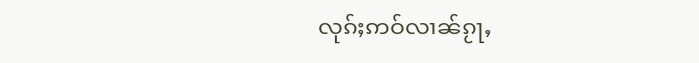လုၵ်ႈဢဝ်လၢၼ်ၵႂႃႇ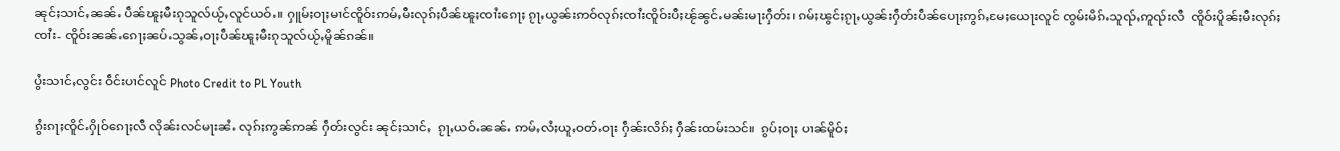ၼုင်ႈသၢင်ႇၼၼ်ႉ ပဵၼ်ၽူႈမီးၵုသူလ်ယႂ်ႇလူင်ယဝ်ႉ။ ႁူမ်ႈဝႃႈမၢင်ၸိူဝ်းဢမ်ႇမီးလုၵ်ႈပဵၼ်ၽူႈၸၢႆးၵေႃႈ ၵႂႃႇယွၼ်းဢဝ်လုၵ်ႈၸၢႆးၸိူဝ်းပီႈၽႂ်ၼွင်ႉမၼ်းမႃးႁဵတ်း၊ ၵမ်ႈၽွင်ႈၵႂႃႇယွၼ်းႁဵတ်းပဵၼ်ပေႃႈဢွၵ်ႇမႄႈယေႃးလူင် ၸွမ်းမိၵ်ႉသူၺ်ႇဢူၺ်းလီ  ၸိူဝ်းပိူၼ်ႈမီးလုၵ်ႈၸၢႆး- ၸိူဝ်းၼၼ်ႉၵေႃႈၼပ်ႉသွၼ်ႇဝႃႈပဵၼ်ၽူႈမီးၵုသူလ်ယႂ်ႇမိူၼ်ၵၼ်။

ပွႆးသၢင်ႇလွင်း ဝဵင်းပၢင်လူင် Photo Credit to PL Youth

ၵွႆးၵႃႈၸိူင်ႉႁိုဝ်ၵေႃႈလီ လိုၼ်းလင်မႃးၼႆႉ လုၵ်ႈဢွၼ်ဢၼ် ႁဵတ်းလွင်း ၼုင်ႈသၢင်ႇ  ၵႂႃႇယဝ်ႉၼၼ်ႉ ဢမ်ႇလႆႈယူႇဝတ်ႉဝႃး ႁဵၼ်းလိၵ်ႈ ႁဵၼ်းထမ်းသင်။  ၵွပ်ႈဝႃႈ ပၢၼ်မိူဝ်ႈ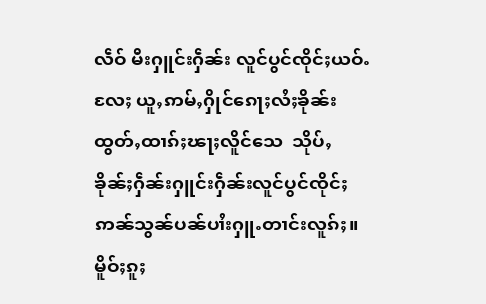လဵဝ် မီးႁူင်းႁဵၼ်း လူင်ပွင်ၸိုင်ႈယဝ်ႉလႄႈ ယူႇဢမ်ႇႁိုင်ၵေႃႈလႆႈၶိုၼ်းထွတ်ႇထၢၵ်ႈၽႃႈလိူင်သေ  သိုပ်ႇ ၶိုၼ်ႈႁဵၼ်းႁူင်းႁဵၼ်းလူင်ပွင်ၸိုင်ႈ ဢၼ်သွၼ်ပၼ်ပၢႆးႁူႉတၢင်းလူၵ်ႈ။ မိူဝ်ႈၵူႈ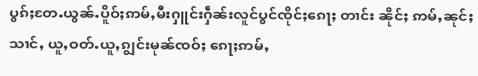ပွၵ်ႈတႄႉယွၼ်ႉပိူဝ်ႈဢမ်ႇမီးႁူင်းႁဵၼ်းလူင်ပွင်ၸိုင်ႈၵေႃႈ တၢင်း ၼိုင်ႈ ဢမ်ႇၼုင်ႈသၢင်ႇ ယူႇဝတ်ႉယူႇၵျွင်းမုၼ်ၸဝ်ႈ ၵေႃႈဢမ်ႇ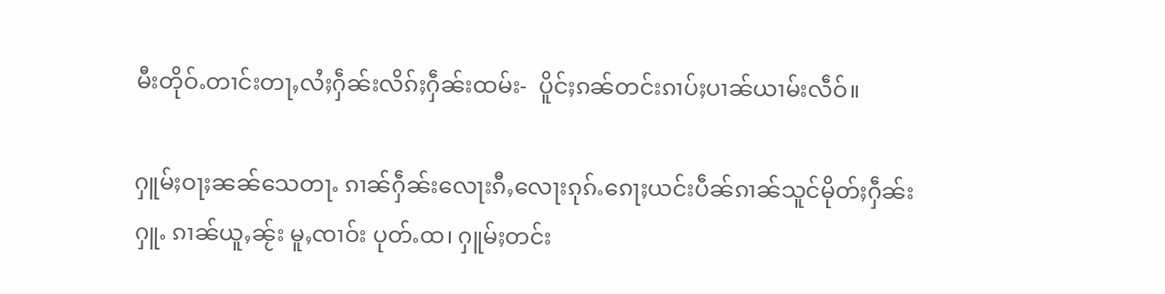မီးတိုဝ်ႉတၢင်းတႃႇလႆႈႁဵၼ်းလိၵ်ႈႁဵၼ်းထမ်း-  ပိူင်ႈၵၼ်တင်းၵၢပ်ႈပၢၼ်ယၢမ်းလဵဝ်။

ႁူမ်ႈဝႃႈၼၼ်သေတႃႉ ၵၢၼ်ႁဵၼ်းလေႃးၵီႇလေႃးၵုၵ်ႉၵေႃႈယင်းပဵၼ်ၵၢၼ်သူင်မိုတ်ႈႁဵၼ်းႁူႉ ၵၢၼ်ယူႇၼႂ်း မူႇၸၢဝ်း ပုတ်ႉထ၊ ႁူမ်ႈတင်း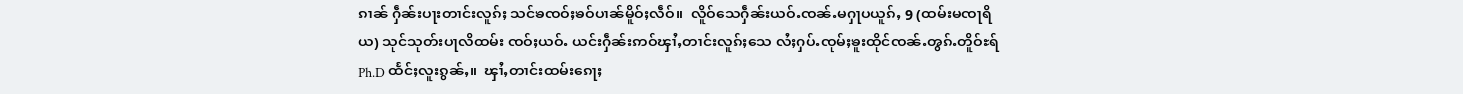ၵၢၼ် ႁဵၼ်းပႃးတၢင်းလူၵ်ႈ သင်ၶၸဝ်ႈၶဝ်ပၢၼ်မိူဝ်ႈလဵဝ်။  လိူဝ်သေႁဵၼ်းယဝ်ႉၸၼ်ႉမႁႃပယူၵ်ႇ 9 (ထမ်းမၸႃရိယ) သုင်သုတ်းပႃလိထမ်း ၸဝ်ႈယဝ်ႉ ယင်းႁဵၼ်းဢဝ်ၾၢႆႇတၢင်းလူၵ်ႈသေ လႆႈႁပ်ႉၸုမ်ႈၶူးထိုင်ၸၼ်ႉၻွၵ်ႉတိူဝ်ႊရ် Ph.D ထႅင်ႈလူးၵွၼ်ႇ။  ၾၢႆႇတၢင်းထမ်းၵေႃႈ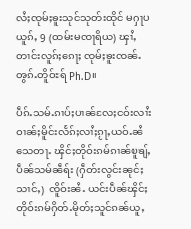လႆႈၸုမ်ႈၶူးသုင်သုတ်းထိုင် မႁႃပယူၵ်ႇ 9 (ထမ်းမၸႃရိယ) ၾၢႆႇတၢင်းလူၵ်ႈၵေႃႈ ၸုမ်ႈၶူးၸၼ်ႉၻွၵ်ႉတိူဝ်ႊရ် Ph.D။

ပဵၵ်ႉသမ်ႉၵၢပ်ႈပၢၼ်လႄႈငဝ်းလၢႆးဝၢၼ်ႈမိူင်းလႅၵ်ႈလၢႆႈၵႂႃႇယဝ်ႉၼႆသေတႃႉ ၾိင်ႈတိုဝ်းၵမ်ၵၢၼ်ၿူၶျ်ႇပဵၼ်သမ်ၼဵရ်း (ႁဵတ်းလွင်းၼုင်ႈသၢင်ႇ)  ၸိူဝ်းၼႆႉ ယင်းပဵၼ်ၾိင်ႈတိုဝ်းၵမ်ႁိတ်ႉမိုတ်ႈသူင်ၵၼ်ယူႇ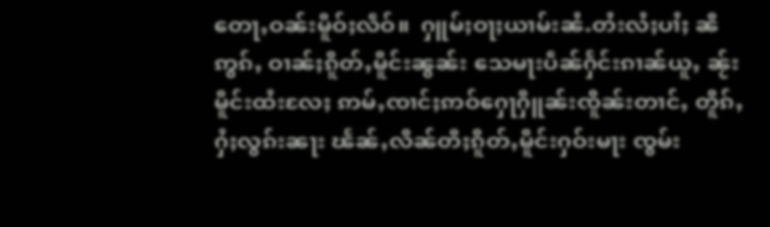တေႃႇဝၼ်းမိူဝ်ႈလဵဝ်။  ႁူမ်ႈဝႃႈယၢမ်းၼႆႉတႆးလႆႈပၢႆႈ ၼီဢွၵ်ႇ ဝၢၼ်ႈၵိူတ်ႇမိူင်းၼွၼ်း သေမႃးပဵၼ်ႁႅင်းၵၢၼ်ယူႇ ၼႂ်းမိူင်းထႆးလႄႈ ဢမ်ႇၸၢင်ႈဢဝ်ႁေႃႁိူၼ်းၸိူၼ်းတၢင်ႇ တိူၵ်ႇႁႆႈလွၵ်းၼႃး ၽႅၼ်ႇလိၼ်တီႈၵိူတ်ႇမိူင်းႁဝ်းမႃး ၸွမ်း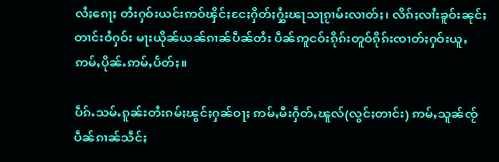လႆႈၵေႃႈ တႆးႁဝ်းယင်းဢဝ်ၾိင်ႈငႄႈႁိတ်ႈႁွႆးၽႃသႃၵႂၢမ်းလၢတ်ႈ၊ လိၵ်ႈလၢႆးၶူဝ်းၼုင်ႈတၢင်းဝႆႁဝ်း မႃးယိုၼ်ယၼ်ၵၢၼ်ပဵၼ်တႆး ပဵၼ်ဢူငဝ်းၵိုၵ်းတူဝ်ၵိုၵ်းၸၢတ်ႈႁဝ်းယူႇ ဢမ်ႇပိုၼ်ႉဢမ်ႇပႅတ်ႈ။

ပဵၵ်ႉသမ်ႉၵူၼ်းတႆးၵမ်ႈၽွင်ႈႁၼ်ဝႃႈ ဢမ်ႇမီးႁဵတ်ႇၽူလ်(လွင်ႈတၢင်း) ဢမ်ႇသူၼ်ၸႂ် ပဵၼ်ၵၢၼ်သဵင်ႈ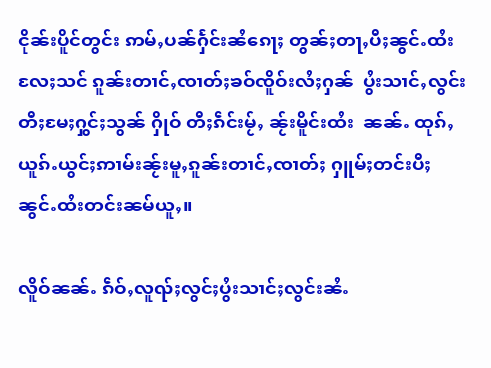ငိုၼ်းပိူင်တွင်း ဢမ်ႇပၼ်ႁႅင်းၼႆၵေႃႈ တွၼ်ႈတႃႇပီႈၼွင်ႉထႆး လႄႈသင် ၵူၼ်းတၢင်ႇၸၢတ်ႈၶဝ်ၸိူဝ်းလႆႈႁၼ်  ပွႆးသၢင်ႇလွင်း တီႈမႄႈႁွင်ႈသွၼ် ႁိုဝ် တီႈၵဵင်းမႂ်ႇ ၼႂ်းမိူင်းထႆး  ၼၼ်ႉ ထုၵ်ႇယူၵ်ႉယွင်ႈဢၢမ်းၼႂ်းမူႇၵူၼ်းတၢင်ႇၸၢတ်ႈ ႁူမ်ႈတင်းပီႈၼွင်ႉထႆးတင်းၼမ်ယူႇ။

လိူဝ်ၼၼ်ႉ ၵဵဝ်ႇလူၺ်ႈလွင်ႈပွႆးသၢင်ႈလွင်းၼႆႉ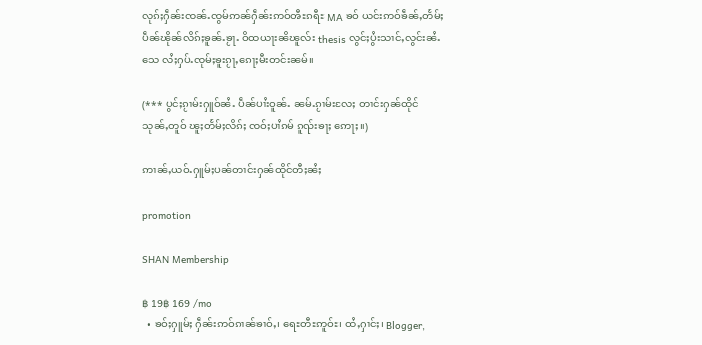လုၵ်ႈႁဵၼ်းၸၼ်ႉၸွမ်ဢၼ်ႁဵၼ်းဢဝ်ၻီႊၵရီႊ MA ၶဝ် ယင်းဢဝ်ၶဵၼ်ႇတႅမ်ႈပဵၼ်ၽိုၼ်လိၵ်ႈၶူၼ်ႉၶႂႃႉ ဝိထယႃးၼိၽူလ်း thesis လွင်ႈပွႆးသၢင်ႇလွင်းၼႆႉသေ လႆႈႁပ်ႉၸုမ်ႈၶူးၵႂႃႇၵေႃႈမီးတင်းၼမ်။

(*** ပွင်ႈၵႂၢမ်းႁူဝ်ၼႆႉ ပဵၼ်ပၢႆးဝူၼ်ႉ ၼမ်ႉၵႂၢမ်းလႄႈ တၢင်းႁၼ်ထိုင်သုၼ်ႇတူဝ် ၽူႈတႅမ်ႈလိၵ်ႈ ၸဝ်ႈပၢႆၵမ် ၵူၺ်းၶႃႈ ဢေႃႈ။)

ဢၢၼ်ႇယဝ်ႉႁူမ်ႈပၼ်တၢင်းႁၼ်ထိုင်တီႈၼႆႈ

promotion

SHAN Membership

฿ 19฿ 169 /mo
  • ၶဝ်ႈႁူမ်ႈ ႁဵၼ်းဢဝ်ၵၢၼ်ၶၢဝ်ႇ၊ ရေႊတီႊဢူဝ်ႊ၊ ထႆႇႁၢင်ႈ၊ Blogger,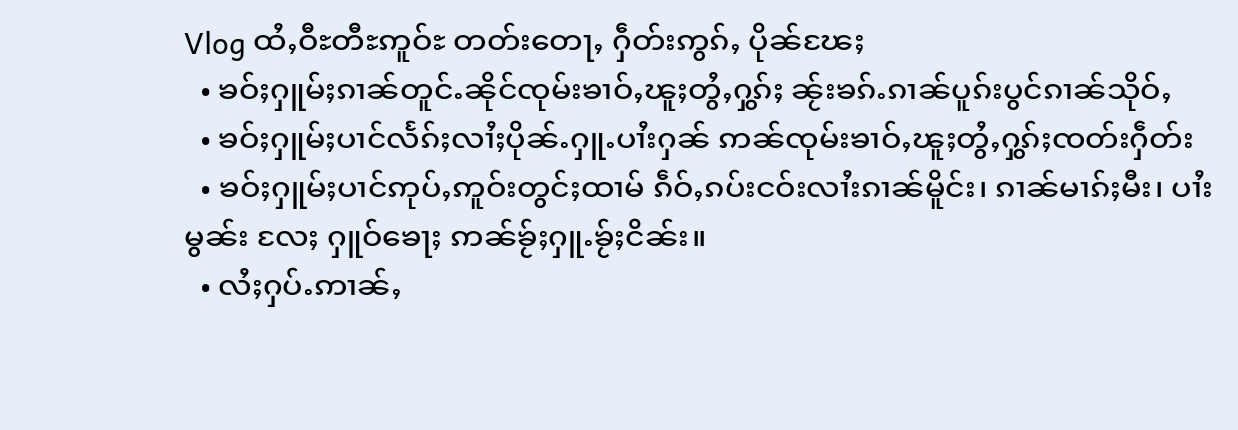Vlog ထႆႇဝီႊတီႊဢူဝ်ႊ တတ်းတေႃႇ ႁဵတ်းဢွၵ်ႇ ပိုၼ်ၽႄႈ
  • ၶဝ်ႈႁူမ်ႈၵၢၼ်တူင်ႉၼိုင်ၸုမ်းၶၢဝ်ႇၽူႈတွႆႇႁွၵ်ႈ ၼႂ်းၶၵ်ႉၵၢၼ်ပူၵ်းပွင်ၵၢၼ်သိုဝ်ႇ
  • ၶဝ်ႈႁူမ်ႈပၢင်လႅၵ်ႈလၢႆႈပိုၼ်ႉႁူႉပၢႆးႁၼ် ဢၼ်ၸုမ်းၶၢဝ်ႇၽူႈတွႆႇႁွၵ်ႈၸတ်းႁဵတ်း
  • ၶဝ်ႈႁူမ်ႈပၢင်ဢုပ်ႇဢူဝ်းတွင်ႈထၢမ် ၵဵဝ်ႇၵပ်းငဝ်းလၢႆးၵၢၼ်မိူင်း၊ ၵၢၼ်မၢၵ်ႈမီး၊ ပၢႆးမွၼ်း လႄႈ ႁူဝ်ၶေႃႈ ဢၼ်ၶႂ်ႈႁူႉၶႂ်ႈငိၼ်း။
  • လႆႈႁပ်ႉဢၢၼ်ႇ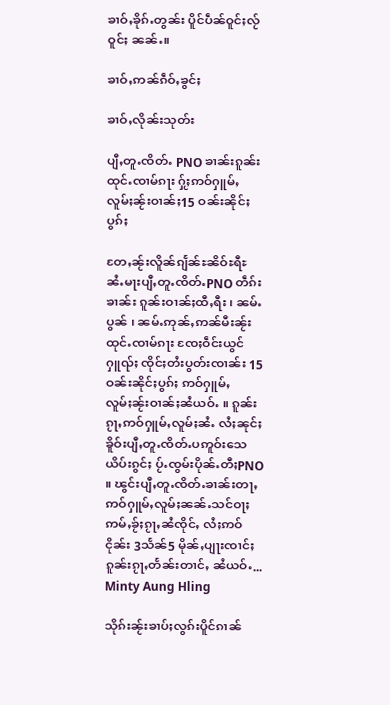ၶၢဝ်ႇၶိုၵ်ႉတွၼ်း ပိူင်ပဵၼ်ဝူင်ႈလႂ်ဝူင်ႈ ၼၼ်ႉ။

ၶၢဝ်ႇဢၼ်ၵဵဝ်ႇၶွင်ႈ

ၶၢဝ်ႇလိုၼ်းသုတ်း

ပျီႇတူႉၸိတ်ႉ PNO ၶၢၼ်းၵူၼ်းထုင်ႉၸၢမ်ၵႃး ႁႂ်ႈဢဝ်ႁူမ်ႇလူမ်ႈၼႂ်းဝၢၼ်ႈ15 ဝၼ်းၼိုင်ႈပွၵ်ႈ

တႄႇၼႂ်းလိူၼ်ၵျႅၼ်ႊၼိဝ်ႊရီႊ ၼႆႉမႃးပျီႇတူႉၸိတ်ႉPNO တဵၵ်းၶၢၼ်း ၵူၼ်းဝၢၼ်ႈထီႇရီး ၊ ၼမ်ႉပွၼ် ၊ ၼမ်ႉဢုၼ်ႇဢၼ်မီးၼႂ်းထုင်ႉၸၢမ်ၵႃး ၸႄႈဝဵင်းယွင်ႁူၺ်ႈ ၸိုင်ႈတႆးပွတ်းၸၢၼ်း 15 ဝၼ်းၼိုင်ႈပွၵ်ႈ ဢဝ်ႁူမ်ႇလူမ်ႈၼႂ်းဝၢၼ်ႈၼႆယဝ်ႉ ။ ၵူၼ်းၵႂႃႇဢဝ်ႁူမ်ႇလူမ်ႈၼႆႉ လႆႈၼုင်ႈၶိူဝ်းပျီႇတူႉၸိတ်ႉပဢူဝ်းသေ ယိပ်းၵွင်ႈ ပႂ်ႉၸွမ်းပိုၼ်ႉတီႈPNO  ။ ၽွင်းပျီႇတူႉၸိတ်ႉၶၢၼ်းတႃႇဢဝ်ႁူမ်ႇလူမ်ႈၼၼ်ႉသင်ဝႃႈ ဢမ်ႇၶႂ်ႈၵႂႃႇၼႆၸိုင်ႇ လႆႈဢဝ်ငိုၼ်း 3သႅၼ်5 မိုၼ်ႇပျႃးၸၢင်ႈၵူၼ်းၵႂႃႇတႅၼ်းတၢင်ႇ ၼႆယဝ်ႉ...
Minty Aung Hling

သိုၵ်းၼႂ်းၶၢပ်ႈလွၵ်းပိူင်ၵၢၼ်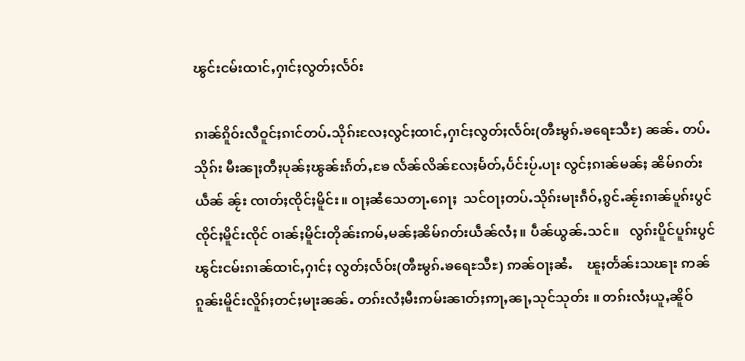ၽွင်းငမ်းထၢင်ႇႁၢင်ႈလွတ်ႈလႅဝ်း

ၵၢၼ်ၵိူဝ်းလီဝူင်ႈၵၢင်တပ်ႉသိုၵ်းလႄႈလွင်ႈထၢင်ႇႁၢင်ႈလွတ်ႈလႅဝ်း(ၻီႊမွၵ်ႉၶရေႊသီႊ) ၼၼ်ႉ တပ်ႉသိုၵ်း မီးၼႃႈတီႈပုၼ်ႈၽွၼ်းၵႅတ်ႇၶႄ လႅၼ်လိၼ်လႄႈမႅတ်ႇပႅင်းပႂ်ႉပႃး လွင်ႈၵၢၼ်မၼ်ႈ ၼိမ်ၵတ်းယဵၼ် ၼႂ်း ၸၢတ်ႈၸိုင်ႈမိူင်း။ ဝႃႈၼႆသေတႃႉၵေႃႈ  သင်ဝႃႈတပ်ႉသိုၵ်းမႃးၵဵဝ်ႇၵွင်ႉၼႂ်းၵၢၼ်ပူၵ်းပွင်ၸိုင်ႈမိူင်းၸိုင် ဝၢၼ်ႈမိူင်းတိုၼ်းဢမ်ႇမၼ်ႈၼိမ်ၵတ်းယဵၼ်လႆႈ။ ပဵၼ်ယွၼ်ႉသင်။   လွၵ်းပိူင်ပူၵ်းပွင်ၽွင်းငမ်းၵၢၼ်ထၢင်ႇႁၢင်ႈ လွတ်ႈလႅဝ်း(ၻီႊမွၵ်ႉၶရေႊသီႊ) ဢၼ်ဝႃႈၼႆႉ    ၽူႈတႅၼ်းသၽႃး ဢၼ်ၵူၼ်းမိူင်းလိူၵ်ႈတင်ႈမႃးၼၼ်ႉ တၵ်းလႆႈမီးဢမ်းၼၢတ်ႈဢႃႇၼႃႇသုင်သုတ်း ။ တၵ်းလႆႈယူႇၼိူဝ်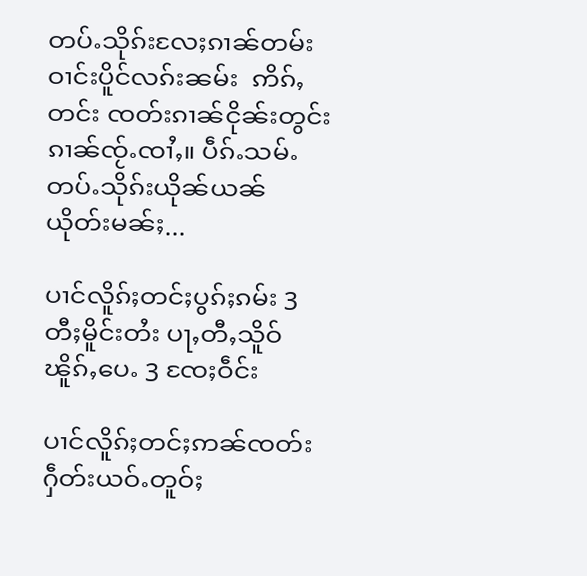တပ်ႉသိုၵ်းလႄႈၵၢၼ်တမ်းဝၢင်းပိူင်လၵ်းၼမ်း  ဢိၵ်ႇတင်း ၸတ်းၵၢၼ်ငိုၼ်းတွင်းၵၢၼ်ၸႂ်ႉၸၢႆႇ။ ပဵၵ်ႉသမ်ႉ တပ်ႉသိုၵ်းယိုၼ်ယၼ် ယိုတ်းမၼ်ႈ...

ပၢင်လိူၵ်ႈတင်ႈပွၵ်ႈၵမ်း 3 တီႈမိူင်းတႆး ပႃႇတီႇသိူဝ်ၽိူၵ်ႇပေႉ 3 ၸႄႈဝဵင်း

ပၢင်လိူၵ်ႈတင်ႈဢၼ်ၸတ်းႁဵတ်းယဝ်ႉတူဝ်ႈ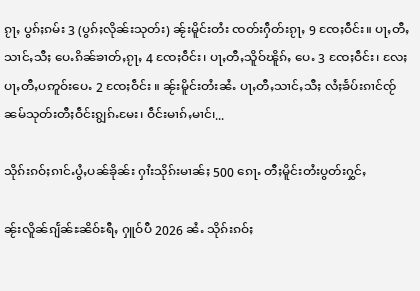ၵႂႃႇ ပွၵ်ႈၵမ်း 3 (ပွၵ်ႈလိုၼ်းသုတ်း) ၼႂ်းမိူင်းတႆး ၸတ်းႁဵတ်းၵႂႃႇ 9 ၸႄႈဝဵင်း။ ပႃႇတီႇသၢင်ႇသီႈ ပေႉၵိၼ်ၶၢတ်ႇၵႂႃႇ 4 ၸႄႈဝဵင်း၊ ပႃႇတီႇသိူဝ်ၽိူၵ်ႇ ပေႉ 3 ၸႄႈဝဵင်း၊ လႄႈ ပႃႇတီႇပဢူဝ်းပေႉ 2 ၸႄႈဝဵင်း ။ ၼႂ်းမိူင်းတႆးၼႆႉ ပႃႇတီႇသၢင်ႇသီႈ လႆႈၶႅပ်းၵၢင်ၸႂ်ၼမ်သုတ်းတီႈဝဵင်းၵျွၵ်ႉမႄး၊ ဝဵင်းမၢၵ်ႇမၢင်၊...

သိုၵ်းၵဝ်ႈၵၢင်ႉပွႆႇပၼ်ၶိုၼ်း ႁၢႆးသိုၵ်းမၢၼ်ႈ 500 ၵေႃႉ တီႈမိူင်းတႆးပွတ်းႁွင်ႇ

ၼႂ်းလိူၼ်ၵျႅၼ်ႊၼိဝ်ႊရီႇ ႁူဝ်ပီ 2026 ၼႆႉ သိုၵ်းၵဝ်ႈ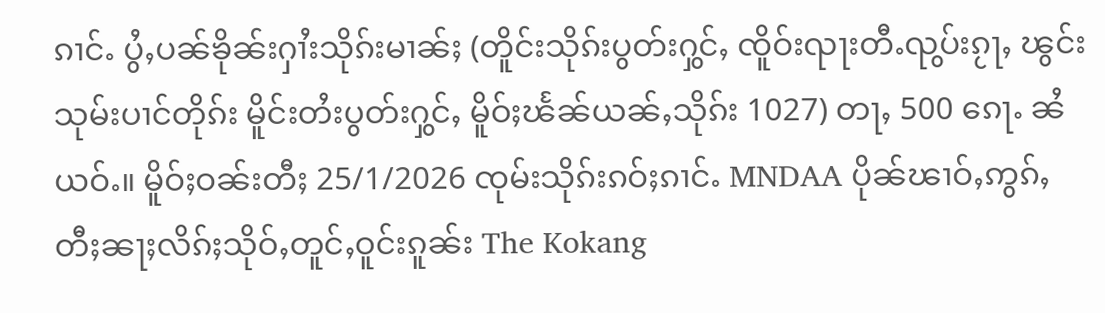ၵၢင်ႉ ပွႆႇပၼ်ၶိုၼ်းႁၢႆးသိုၵ်းမၢၼ်ႈ (တိူင်းသိုၵ်းပွတ်းႁွင်ႇ ၸိူဝ်းၺႃးတီႉၺွပ်းၵႂႃႇ ၽွင်းသုမ်းပၢင်တိုၵ်း မိူင်းတႆးပွတ်းႁွင်ႇ မိူဝ်ႈၽႅၼ်ယၼ်ႇသိုၵ်း 1027) တႃႇ 500 ၵေႃႉ ၼႆယဝ်ႉ။ မိူဝ်ႈဝၼ်းတီႈ 25/1/2026 ၸုမ်းသိုၵ်းၵဝ်ႈၵၢင်ႉ MNDAA ပိုၼ်ၽၢဝ်ႇဢွၵ်ႇတီႈၼႃႈလိၵ်ႈသိုဝ်ႇတူင်ႇဝူင်းၵူၼ်း The Kokang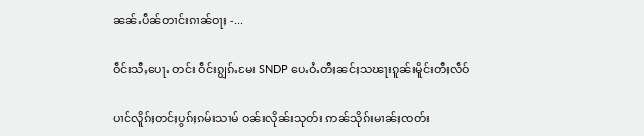ၼၼ်ႉပဵၼ်တၢင်းၵၢၼ်ဝႃႈ -...

ဝဵင်းသီႇပေႃႉ တင်း ဝဵင်းၵျွၵ်ႉမႄး SNDP ပေႉဝႆႉတီႈၼင်ႈသၽႃးၵူၼ်းမိူင်းတီႈလဵဝ်

ပၢင်လိူၵ်ႈတင်ႈပွၵ်ႈၵမ်းသၢမ် ဝၼ်းလိုၼ်းသုတ်း ဢၼ်သိုၵ်းမၢၼ်ႈၸတ်း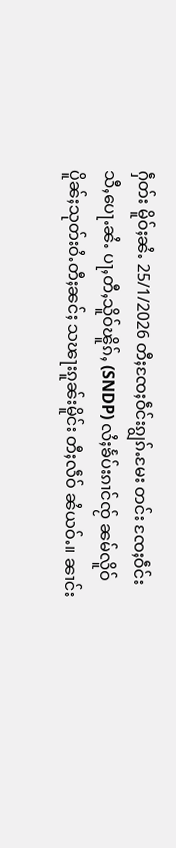ႁဵတ်း မိူဝ်ႈၼႆႉ 25/1/2026 တီႈၸႄႈဝဵင်းၵျွၵ်ႉမႄး တင်း ၸႄႈဝဵင်းသီႇပေႃႉၼႆႉ ပႃႇတီႇသိူဝ်ၽိူၵ်ႇ (SNDP) လႆႈၶႅပ်းၵၢင်ၸႂ် ၼမ်လိူဝ်ပိူၼ်ႈသုတ်းဝႆႉတီႈၼင်ႈ သၽႃးၵူၼ်းမိူင်း တီႈလဵဝ် ၼႆယဝ်ႉ။ ၼၢင်း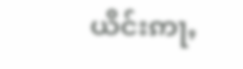ယိင်းဢႃႇ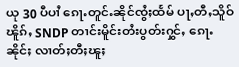ယု 30 ပီပၢႆ ၵေႃႉတူင်ႉၼိုင်ၸွႆႈထႅမ် ပႃႇတီႇသိူဝ်ၽိူၵ်ႇ SNDP တၢင်းမိူင်းတႆးပွတ်းႁွင်ႇ ၵေႃႉၼိုင်ႈ လၢတ်ႈတီႈၽူႈ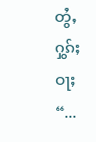တွႆႇႁွၵ်ႈဝႃႈ “...